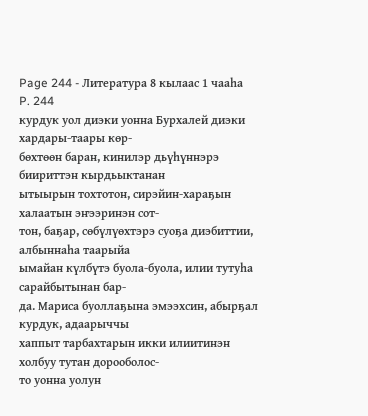Page 244 - Литература 8 кылаас 1 чааhа
P. 244
курдук уол диэки уонна Бурхалей диэки хардары-таары көр-
бөхтөөн баран, кинилэр дьүһүннэрэ биириттэн кырдьыктанан
ытыырын тохтотон, сирэйин-хараҕын халаатын эҥээринэн сот-
тон, баҕар, сөбүлүөхтэрэ суоҕа диэбиттии, албыннаһа таарыйа
ымайан күлбүтэ буола-буола, илии тутуһа сарайбытынан бар-
да. Мариса буоллаҕына эмээхсин, абырҕал курдук, адаарыччы
хаппыт тарбахтарын икки илиитинэн холбуу тутан дорооболос-
то уонна уолун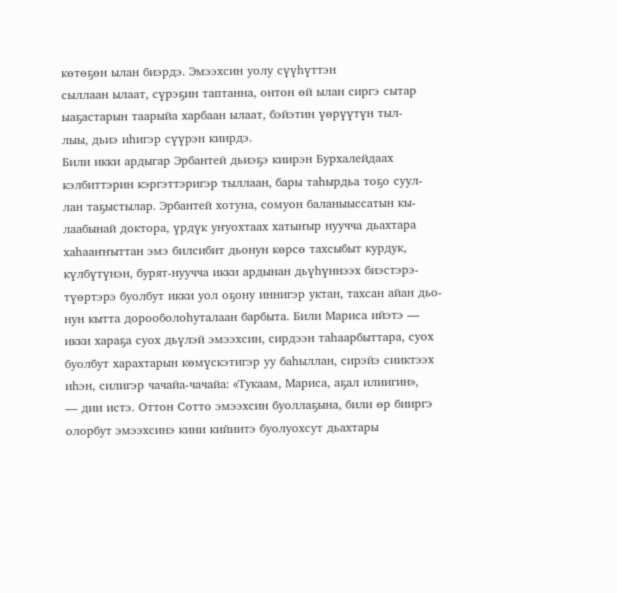көтөҕөн ылан биэрдэ. Эмээхсин уолу сүүһүттэн
сыллаан ылаат, сүрэҕин таптанна, онтон өй ылан сиргэ сытар
ыаҕастарын таарыйа харбаан ылаат, бэйэтин үөрүүтүн тыл-
лыы, дьиэ иһигэр сүүрэн киирдэ.
Били икки ардыгар Эрбантей дьиэҕэ киирэн Бурхалейдаах
кэлбиттэрин кэргэттэригэр тыллаан, бары таһырдьа тоҕо суул-
лан таҕыстылар. Эрбантей хотуна, сомуон баланыыссатын кы-
лаабынай доктора, үрдүк уҥуохтаах хатыҥыр нуучча дьахтара
хаһааҥҥыттан эмэ билсибит дьонун көрсө тахсыбыт курдук,
күлбүтүнэн, бурят-нуучча икки ардынан дьүһүннээх биэстэрэ-
түөртэрэ буолбут икки уол оҕону иннигэр уктан, тахсан айан дьо-
нун кытта дорооболоһуталаан барбыта. Били Мариса ийэтэ —
икки хараҕа суох дьүлэй эмээхсин, сирдээн таһаарбыттара, суох
буолбут харахтарын көмүскэтигэр уу баһыллан, сирэйэ сииктээх
иһэн, силигэр чачайа-чачайа: «Тукаам, Мариса, аҕал илиигин»,
— дии истэ. Оттон Сотто эмээхсин буоллаҕына, били өр бииргэ
олорбут эмээхсинэ кини кийиитэ буолуохсут дьахтары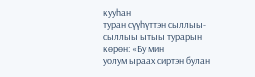кууһан
туран сүүһүттэн сыллыы-сыллыы ытыы турарын көрөн: «Бу мин
уолум ыраах сиртэн булан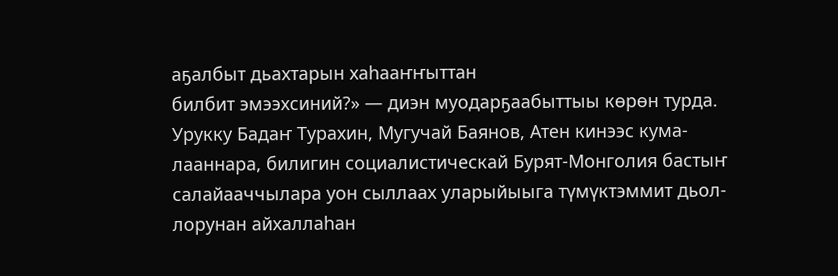аҕалбыт дьахтарын хаһааҥҥыттан
билбит эмээхсиний?» — диэн муодарҕаабыттыы көрөн турда.
Урукку Бадаҥ Турахин, Мугучай Баянов, Атен кинээс кума-
лааннара, билигин социалистическай Бурят-Монголия бастыҥ
салайааччылара уон сыллаах уларыйыыга түмүктэммит дьол-
лорунан айхаллаһан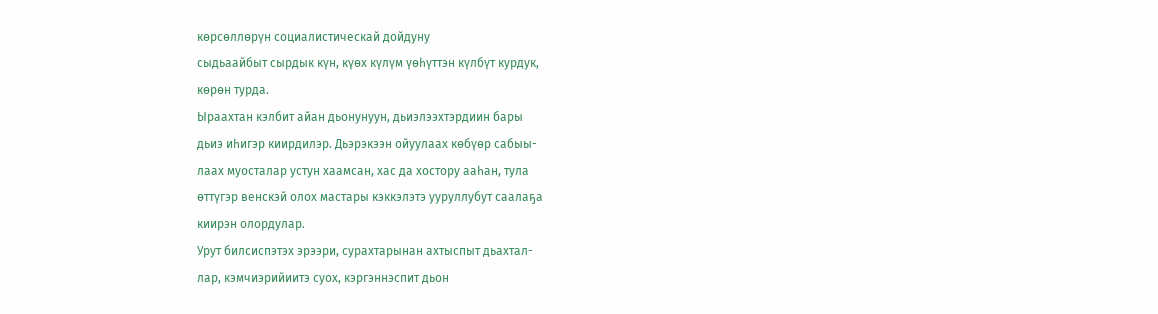көрсөллөрүн социалистическай дойдуну
сыдьаайбыт сырдык күн, күөх күлүм үөһүттэн күлбүт курдук,
көрөн турда.
Ыраахтан кэлбит айан дьонунуун, дьиэлээхтэрдиин бары
дьиэ иһигэр киирдилэр. Дьэрэкээн ойуулаах көбүөр сабыы-
лаах муосталар устун хаамсан, хас да хостору ааһан, тула
өттүгэр венскэй олох мастары кэккэлэтэ ууруллубут саалаҕа
киирэн олордулар.
Урут билсиспэтэх эрээри, сурахтарынан ахтыспыт дьахтал-
лар, кэмчиэрийиитэ суох, кэргэннэспит дьон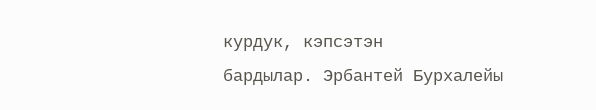курдук, кэпсэтэн
бардылар. Эрбантей Бурхалейы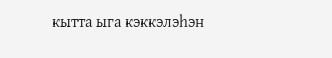кытта ыга кэккэлэһэн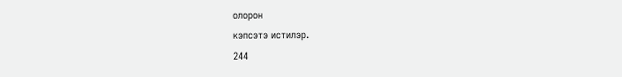олорон
кэпсэтэ истилэр.
244